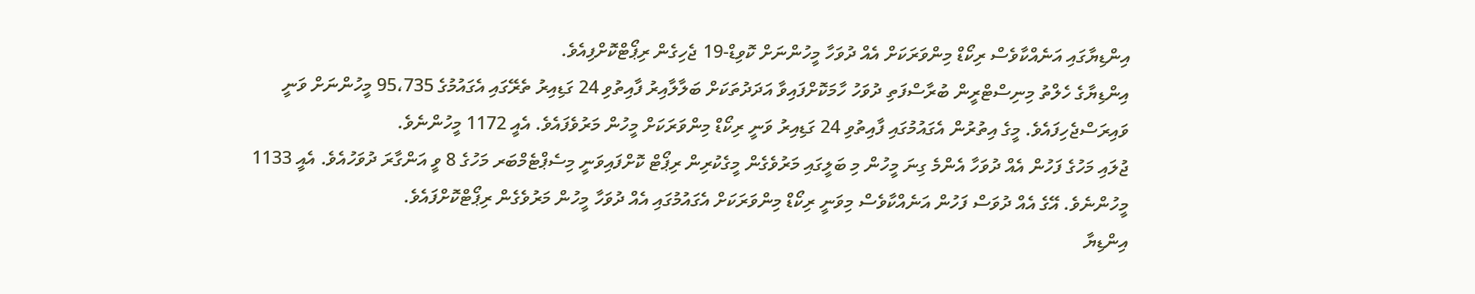އިންޑިޔާގައި އަނެއްކާވެސް ރިކޯޑް މިންވަރަކަށް އެއް ދުވަހާ މީހުންނަށް ކޮވިޑް-19 ޖެހިގެން ރިޕޯޓްކޮށްފިއެވެ.
އިންޑިޔާގެ ހެލްތު މިނިސްޓްރީން ބުރާސްފަތި ދުވަހު ހާމަކޮށްފައިވާ އަދަދުތަކަށް ބަލާލާއިރު ފާއިތުވި 24 ގަޑިއިރު ތެރޭގައި އެގައުމުގެ 95،735 މީހުންނަށް ވަނީ ވައިރަސްޖެހިފައެވެ. މީގެ އިތުރުން އެގައުމުގައި ފާއިތުވި 24 ގަޑިއިރު ވަނީ ރިކޯޑް މިންވަރަކަށް މީހުން މަރުވެފައެވެ. އެއީ 1172 މީހުންނެވެ.
ޖުލައި މަހުގެ ފަހުން އެއް ދުވަހާ އެންމެ ގިނަ މީހުން މި ބަލީގައި މަރުވެގެން މީގެކުރިން ރިޕޯޓް ކޮށްފައިވަނީ މިސެޕްޓެމްބަރ މަހުގެ 8 ވީ އަންގާރަ ދުވަހުއެވެ. އެއީ 1133 މީހުންނެވެ. އޭގެ އެއް ދުވަސް ފަހުން އަނެއްކާވެސް މިވަނީ ރިކޯޑް މިންވަރަކަށް އެގައުމުގައި އެއް ދުވަހާ މީހުން މަރުވެގެން ރިޕޯޓްކޮށްފައެވެ.
އިންޑިޔާ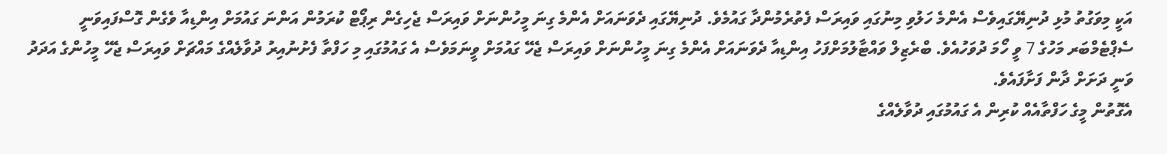އަކީ މިވަގުތު މުޅި ދުނިޔޭގައިވެސް އެންމެ ހަލުވި މިނުގައި ވައިރަސް ފެތުރެމުންދާ ގައުމެވެ. ދުނިޔޭގައި ދެވަނައަށް އެންމެ ގިނަ މީހުންނަށް ވައިރަސް ޖެހިގެން ރިޕޯޓް ކުރަމުން އަންނަ ގައުމަށް އިންޑިއާ ވެގެން ގޮސްފައިވަނީ ސެޕްޓެމްބަރ މަހުގެ 7 ވީ ހޯމަ ދުވަހުއެވެ. ބްރެޒިލް ވައްޓާލުމަށްފަހު އިންޑިއާ ދެވަނައަށް އެންމެ ގިނަ މީހުންނަށް ވައިރަސް ޖެހޭ ގައުމަށް ވީނަމަވެސް އެ ގައުމުގައި މި ހަފްތާ ފެށުނުއިރު ދުވާލެއްގެ މައްޗަށް ވައިރަސް ޖެހޭ މީހުންގެ އަދަދު ވަނީ ދަށަށް ދާން ފަށާފައެވެ.
އެގޮތުން މީގެ ހަފްތާއެއް ކުރިން އެ ގައުމުގައި ދުވާލެއްގެ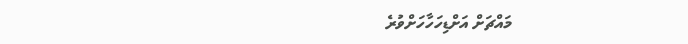މައްޗަށް އަށްޑިހަހާހަށްވުރެ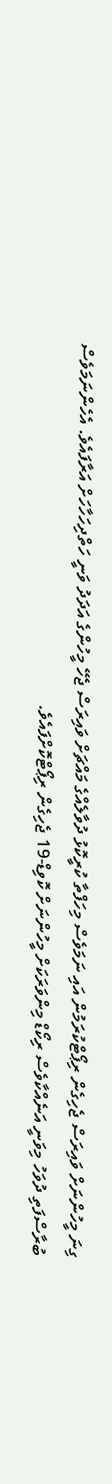ގިނަ މީހުންނަށް ވައިރަސް ޖެހިގެން ރިޕޯޓްކުރަމުން އައި ނަމަވެސް މިހަފްތާ ކުރީކޮޅު ދުވާލެއްގެ މައްޗަށް ވައިރަސް ޖެހޭ މީހުންގެ އަދަދު ވަނީ ހަތްދިހަހާހަށް އަރާފައެވެ. އެހެންނަމަވެސް ބުރާސްފަތި ދުވަހު މިވަނީ އަނެއްކާވެސް ރިކޯޑް މިންވަރަކަށް މީހުންނަށް ކޮވިޑް-19 ޖެހިގެން ރިޕޯޓްކޮށްފައެވެ.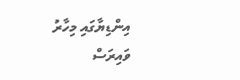އިންޑިޔާގައި މިހާރު ވައިރަސް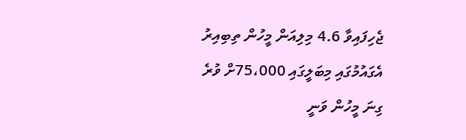ޖެހިފައިވާ 4.6 މިލިއަން މީހުން ތިބިއިރު އެގައުމުގައި މިބަލީގައި 75،000ށް ވުރެ ގިނަ މީހުން ވަނީ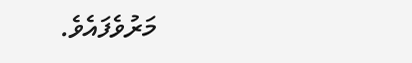މަރުވެފައެވެ.